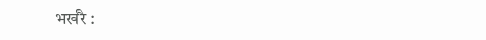भर्खरै :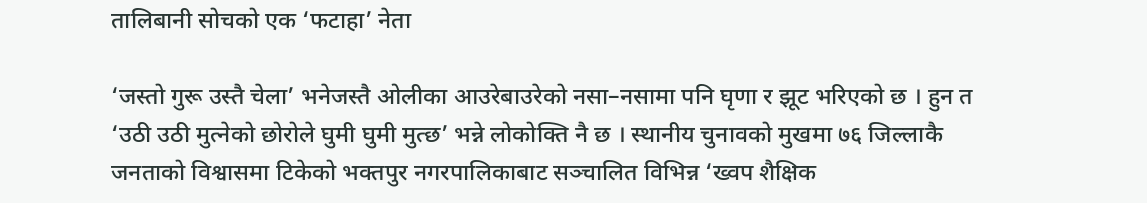तालिबानी सोचको एक ‘फटाहा’ नेता

‘जस्तो गुरू उस्तै चेला’ भनेजस्तै ओलीका आउरेबाउरेको नसा–नसामा पनि घृणा र झूट भरिएको छ । हुन त ‘उठी उठी मुत्नेको छोरोले घुमी घुमी मुत्छ’ भन्ने लोकोक्ति नै छ । स्थानीय चुनावको मुखमा ७६ जिल्लाकै जनताको विश्वासमा टिकेको भक्तपुर नगरपालिकाबाट सञ्चालित विभिन्न ‘ख्वप शैक्षिक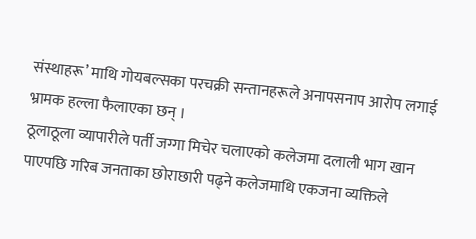संस्थाहरू’ माथि गोयबल्सका परचक्री सन्तानहरूले अनापसनाप आरोप लगाई भ्रामक हल्ला फैलाएका छन् ।
ठूलाठूला व्यापारीले पर्ती जग्गा मिचेर चलाएको कलेजमा दलाली भाग खान पाएपछि गरिब जनताका छोराछारी पढ्ने कलेजमाथि एकजना व्यक्तिले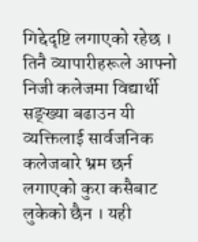गिद्देदृष्टि लगाएको रहेछ । तिनै व्यापारीहरूले आफ्नो निजी कलेजमा विद्यार्थी सङ्ख्या बढाउन यी व्यक्तिलाई सार्वजनिक कलेजबारे भ्रम छर्न लगाएको कुरा कसैबाट लुकेको छैन । यही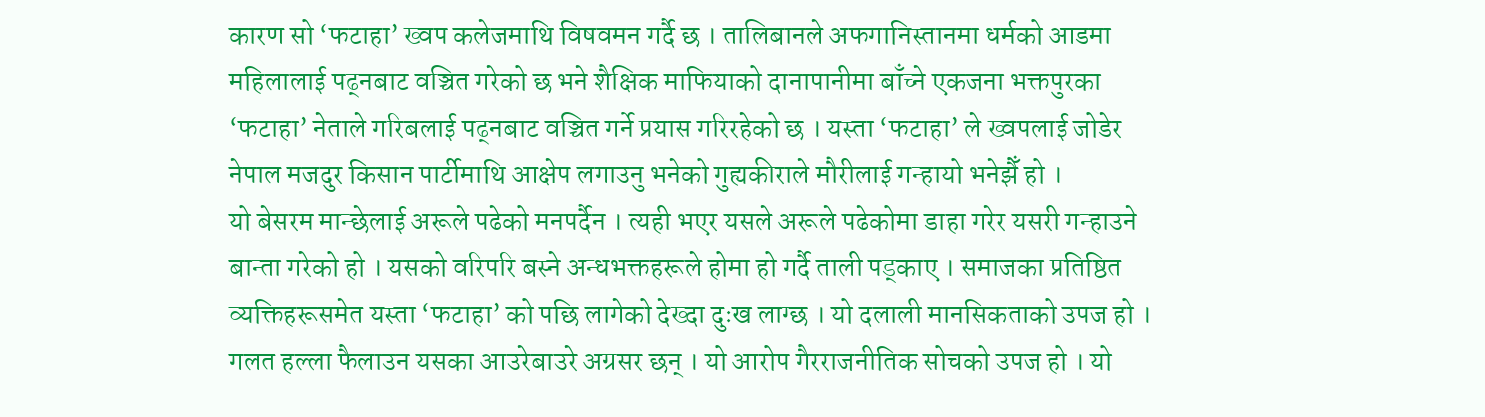कारण सो ‘फटाहा’ ख्वप कलेजमाथि विषवमन गर्दै छ । तालिबानले अफगानिस्तानमा धर्मको आडमा महिलालाई पढ्नबाट वञ्चित गरेको छ भने शैक्षिक माफियाको दानापानीमा बाँच्ने एकजना भक्तपुरका ‘फटाहा’ नेताले गरिबलाई पढ्नबाट वञ्चित गर्ने प्रयास गरिरहेको छ । यस्ता ‘फटाहा’ ले ख्वपलाई जोडेर नेपाल मजदुर किसान पार्टीमाथि आक्षेप लगाउनु भनेको गुह्यकीराले मौरीलाई गन्हायो भनेझैँ हो ।
यो बेसरम मान्छेलाई अरूले पढेको मनपर्दैन । त्यही भएर यसले अरूले पढेकोमा डाहा गरेर यसरी गन्हाउने बान्ता गरेको हो । यसको वरिपरि बस्ने अन्धभक्तहरूले होमा हो गर्दै ताली पड्काए । समाजका प्रतिष्ठित व्यक्तिहरूसमेत यस्ता ‘फटाहा’ को पछि लागेको देख्दा दुःख लाग्छ । यो दलाली मानसिकताको उपज हो । गलत हल्ला फैलाउन यसका आउरेबाउरे अग्रसर छन् । यो आरोप गैरराजनीतिक सोचको उपज हो । यो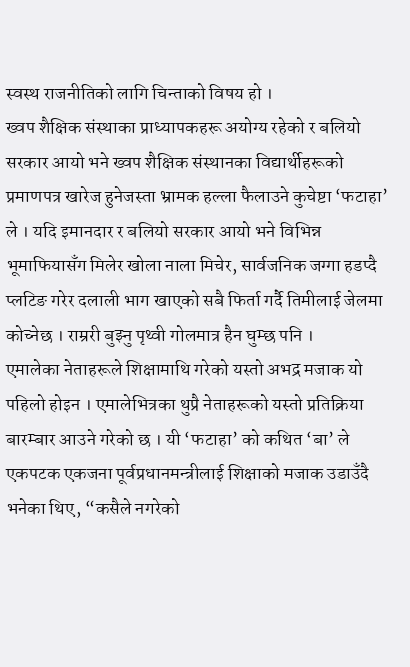स्वस्थ राजनीतिको लागि चिन्ताको विषय हो ।
ख्वप शैक्षिक संस्थाका प्राध्यापकहरू अयोग्य रहेको र बलियो सरकार आयो भने ख्वप शैक्षिक संस्थानका विद्यार्थीहरूको प्रमाणपत्र खारेज हुनेजस्ता भ्रामक हल्ला फैलाउने कुचेष्टा ‘फटाहा’ ले । यदि इमानदार र बलियो सरकार आयो भने विभिन्न भूमाफियासँग मिलेर खोला नाला मिचेर, सार्वजनिक जग्गा हडप्दै प्लटिङ गरेर दलाली भाग खाएको सबै फिर्ता गर्दै तिमीलाई जेलमा कोच्नेछ । राम्ररी बुझ्नु पृथ्वी गोलमात्र हैन घुम्छ पनि ।
एमालेका नेताहरूले शिक्षामाथि गरेको यस्तो अभद्र मजाक यो पहिलो होइन । एमालेभित्रका थुप्रै नेताहरूको यस्तो प्रतिक्रिया बारम्बार आउने गरेको छ । यी ‘फटाहा’ को कथित ‘बा’ ले एकपटक एकजना पूर्वप्रधानमन्त्रीलाई शिक्षाको मजाक उडाउँदै भनेका थिए, “कसैले नगरेको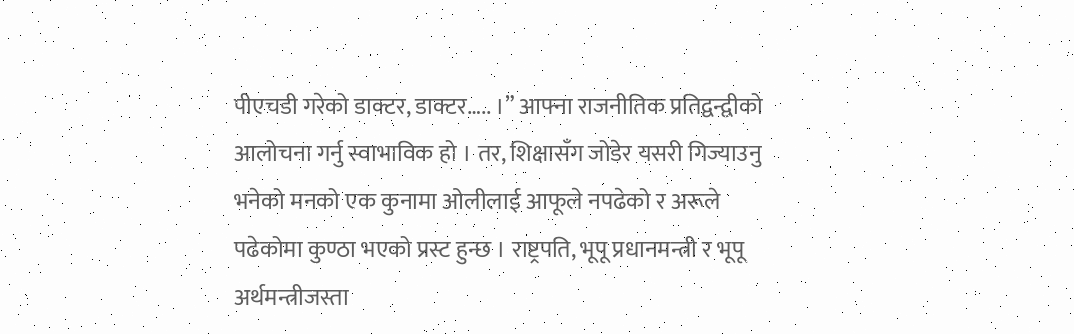पीएचडी गरेको डाक्टर, डाक्टर….. ।” आफ्ना राजनीतिक प्रतिद्वन्द्वीको आलोचना गर्नु स्वाभाविक हो । तर, शिक्षासँग जोडेर यसरी गिज्याउनु भनेको मनको एक कुनामा ओलीलाई आफूले नपढेको र अरूले पढेकोमा कुण्ठा भएको प्रस्ट हुन्छ । राष्ट्रपति, भूपू प्रधानमन्त्री र भूपू अर्थमन्त्रीजस्ता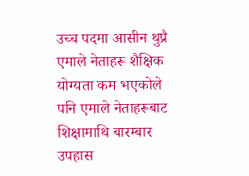उच्च पदमा आसीन थुप्रै एमाले नेताहरू शैक्षिक योग्यता कम भएकोले पनि एमाले नेताहरूबाट शिक्षामाथि बारम्बार उपहास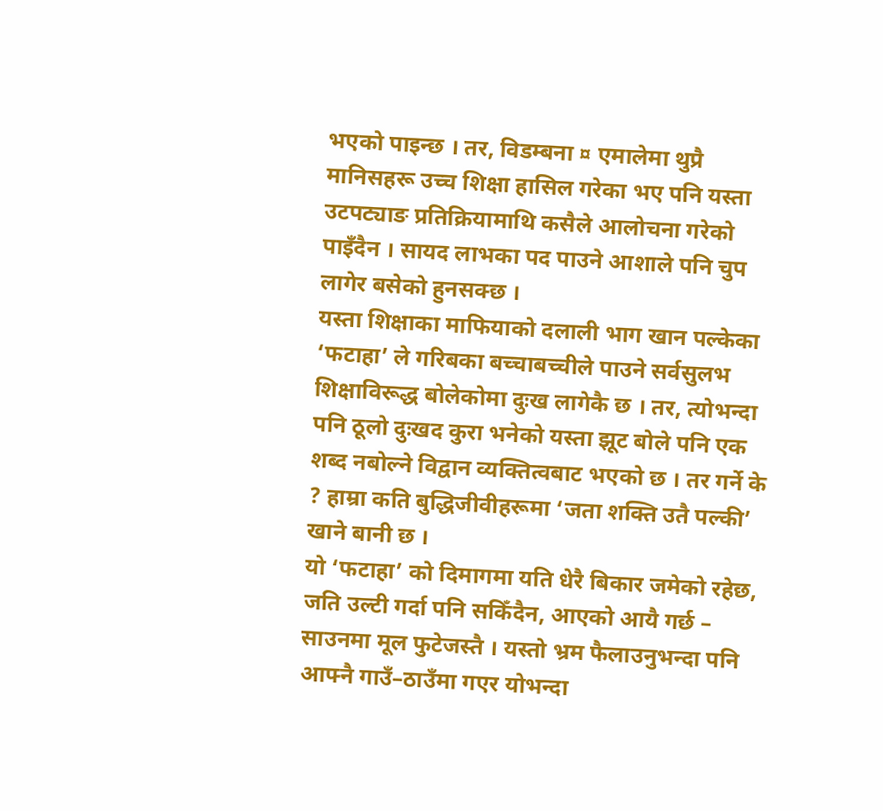भएको पाइन्छ । तर, विडम्बना ¤ एमालेमा थुप्रै मानिसहरू उच्च शिक्षा हासिल गरेका भए पनि यस्ता उटपट्याङ प्रतिक्रियामाथि कसैले आलोचना गरेको पाइँदैन । सायद लाभका पद पाउने आशाले पनि चुप लागेर बसेको हुनसक्छ ।
यस्ता शिक्षाका माफियाको दलाली भाग खान पल्केका ‘फटाहा’ ले गरिबका बच्चाबच्चीले पाउने सर्वसुलभ शिक्षाविरूद्ध बोलेकोमा दुःख लागेकै छ । तर, त्योभन्दा पनि ठूलो दुःखद कुरा भनेको यस्ता झूट बोले पनि एक शब्द नबोल्ने विद्वान व्यक्तित्वबाट भएको छ । तर गर्ने के ? हाम्रा कति बुद्धिजीवीहरूमा ‘जता शक्ति उतै पल्की’ खाने बानी छ ।
यो ‘फटाहा’ को दिमागमा यति धेरै बिकार जमेको रहेछ, जति उल्टी गर्दा पनि सकिँदैन, आएको आयै गर्छ – साउनमा मूल फुटेजस्तै । यस्तो भ्रम फैलाउनुभन्दा पनि आफ्नै गाउँ–ठाउँमा गएर योभन्दा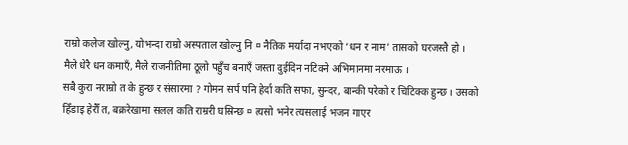राम्रो कलेज खोल्नु, योभन्दा राम्रो अस्पताल खोल्नु नि ¤ नैतिक मर्यादा नभएको ‘धन र नाम’ तासको घरजस्तै हो । मैले धेरै धन कमाएँ, मैले राजनीतिमा ठूलो पहुँच बनाएँ जस्ता दुईदिन नटिक्ने अभिमानमा नरमाऊ ।
सबै कुरा नराम्रो त के हुन्छ र संसारमा ? गोमन सर्प पनि हेर्दा कति सफा, सुन्दर, बान्की परेको र चिटिक्क हुन्छ । उसको हिँडाइ हेरौँ त, बक्ररेखामा सलल कति राम्ररी घस्रिन्छ ¤ त्यसो भनेर त्यसलाई भजन गाएर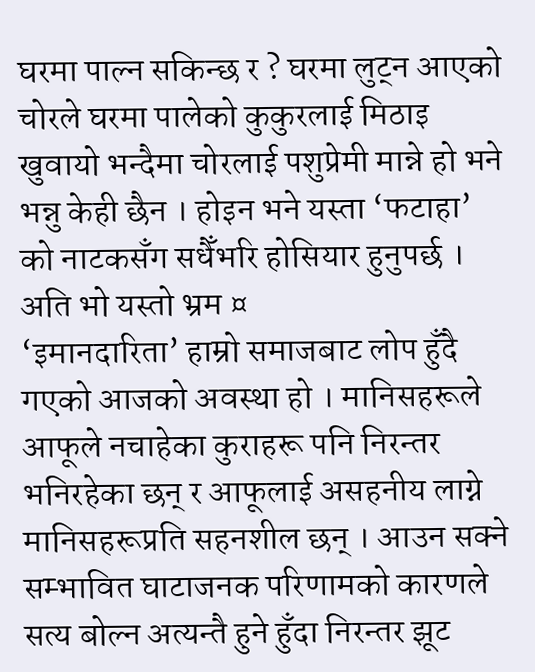घरमा पाल्न सकिन्छ र ? घरमा लुट्न आएको चोरले घरमा पालेको कुकुरलाई मिठाइ खुवायो भन्दैमा चोरलाई पशुप्रेमी मान्ने हो भने भन्नु केही छैन । होइन भने यस्ता ‘फटाहा’ को नाटकसँग सधैँभरि होसियार हुनुपर्छ । अति भो यस्तो भ्रम ¤
‘इमानदारिता’ हाम्रो समाजबाट लोप हुँदै गएको आजको अवस्था हो । मानिसहरूले आफूले नचाहेका कुराहरू पनि निरन्तर भनिरहेका छन् र आफूलाई असहनीय लाग्ने मानिसहरूप्रति सहनशील छन् । आउन सक्ने सम्भावित घाटाजनक परिणामको कारणले सत्य बोल्न अत्यन्तै हुने हुँदा निरन्तर झूट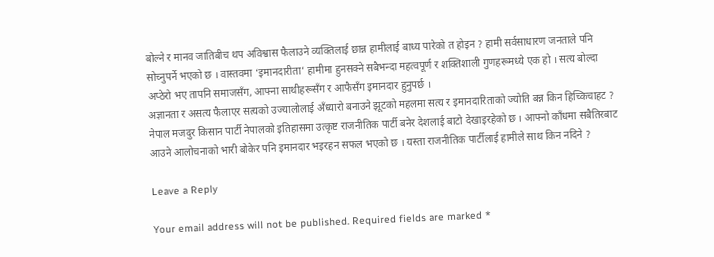बोल्ने र मानव जातिबीच थप अविश्वास फैलाउने व्यक्तिलाई छान्न हामीलाई बाध्य पारेको त होइन ? हामी सर्वसाधारण जनताले पनि सोच्नुपर्ने भएको छ । वास्तवमा ‘इमानदारीता’ हामीमा हुनसक्ने सबैभन्दा महत्वपूर्ण र शक्तिशाली गुणहरूमध्ये एक हो । सत्य बोल्दा अप्ठेरो भए तापनि समाजसँग, आफ्ना साथीहरूसँग र आफैसँग इमानदार हुनुपर्छ ।
अज्ञानता र असत्य फैलाएर सत्यको उज्यालोलाई अँध्यारो बनाउने झूटको महलमा सत्य र इमानदारिताको ज्योति बन्न किन हिच्किचाहट ? नेपाल मजदुर किसान पार्टी नेपालको इतिहासमा उत्कृष्ट राजनीतिक पार्टी बनेर देशलाई बाटो देखाइरहेको छ । आफ्नो काँधमा सबैतिरबाट आउने आलोचनाको भारी बोकेर पनि इमानदार भइरहन सफल भएको छ । यस्ता राजनीतिक पार्टीलाई हामीले साथ किन नदिने ?

Leave a Reply

Your email address will not be published. Required fields are marked *